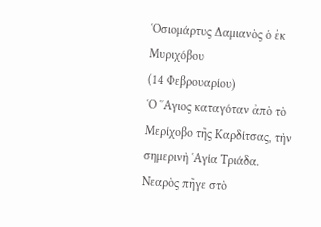῾Οσιομάρτυς Δαμιανὸς ὁ ἐκ Μυριχόβου
(14 Φεβρουαρίου)
῾Ο ῞Αγιος καταγόταν ἀπὸ τὸ Μερίχοβο τῆς Καρδίτσας, τὴν σημερινὴ ῾Αγία Τριάδα. Νεαρὸς πῆγε στὸ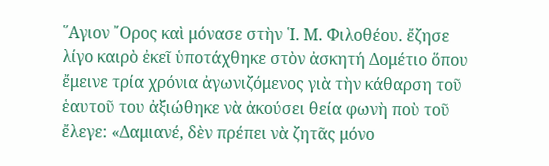῞Αγιον ῎Ορος καὶ μόνασε στὴν ῾Ι. Μ. Φιλοθέου. ἔζησε λίγο καιρὸ ἐκεῖ ὑποτάχθηκε στὸν ἀσκητή Δομέτιο ὅπου ἔμεινε τρία χρόνια ἀγωνιζόμενος γιὰ τὴν κάθαρση τοῦ ἑαυτοῦ του ἀξιώθηκε νὰ ἀκούσει θεία φωνὴ ποὺ τοῦ ἔλεγε: «Δαμιανέ, δὲν πρέπει νὰ ζητᾶς μόνο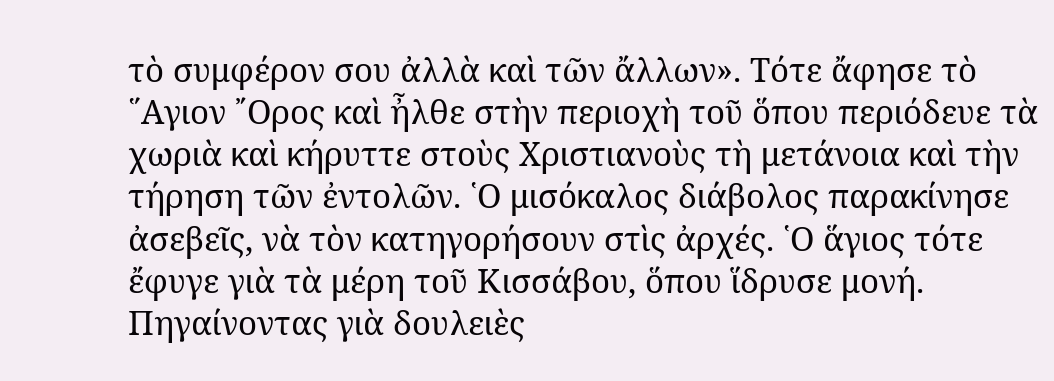τὸ συμφέρον σου ἀλλὰ καὶ τῶν ἄλλων». Τότε ἄφησε τὸ ῞Αγιον ῎Ορος καὶ ἦλθε στὴν περιοχὴ τοῦ ὅπου περιόδευε τὰ χωριὰ καὶ κήρυττε στοὺς Χριστιανοὺς τὴ μετάνοια καὶ τὴν τήρηση τῶν ἐντολῶν. ῾Ο μισόκαλος διάβολος παρακίνησε ἀσεβεῖς, νὰ τὸν κατηγορήσουν στὶς ἀρχές. ῾Ο ἅγιος τότε ἔφυγε γιὰ τὰ μέρη τοῦ Κισσάβου, ὅπου ἵδρυσε μονή. Πηγαίνοντας γιὰ δουλειὲς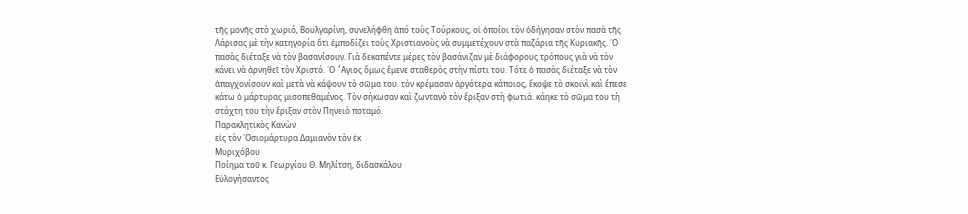τῆς μονῆς στὸ χωριό, Βουλγαρίνη, συνελήφθη ἀπό τοὺς Τούρκους, οἱ ὁποίοι τὸν ὁδήγησαν στὸν πασὰ τῆς Λάρισας μὲ τὴν κατηγορία ὅτι ἐμποδίζει τοὺς Χριστιανοὺς νὰ συμμετέχουν στὰ παζάρια τῆς Κυριακῆς. ῾Ο πασὰς διέταξε νὰ τὸν βασανίσουν. Γιὰ δεκαπέντε μέρες τὸν βασάνιζαν μὲ διάφορους τρόπους γιὰ νὰ τὸν κάνει νὰ ἀρνηθεῖ τὸν Χριστό. ῾Ο ῞Αγιος ὅμως ἔμενε σταθερὸς στὴν πίστι του. Τότε ὁ πασὰς διέταξε νὰ τὸν ἀπαγχονίσουν καὶ μετὰ νὰ κάψουν τὸ σῶμα του. τὸν κρέμασαν ἀργότερα κάποιος, ἔκοψε τὸ σκοινὶ καὶ ἔπεσε κάτω ὁ μάρτυρας μισοπεθαμένος. Τὸν σήκωσαν καὶ ζωντανὸ τὸν ἔριξαν στὴ φωτιά. κάηκε τὸ σῶμα του τὴ στάχτη του τὴν ἔριξαν στὸν Πηνειὸ ποταμό.
Παρακλητικὸς Κανὼν
εἰς τὸν ῾Οσιομάρτυρα Δαμιανὸν τὸν ἐκ
Μυριχόβου
Ποίημα τοῦ κ. Γεωργίου Θ. Μηλίτση, διδασκάλου
Εὐλογήσαντος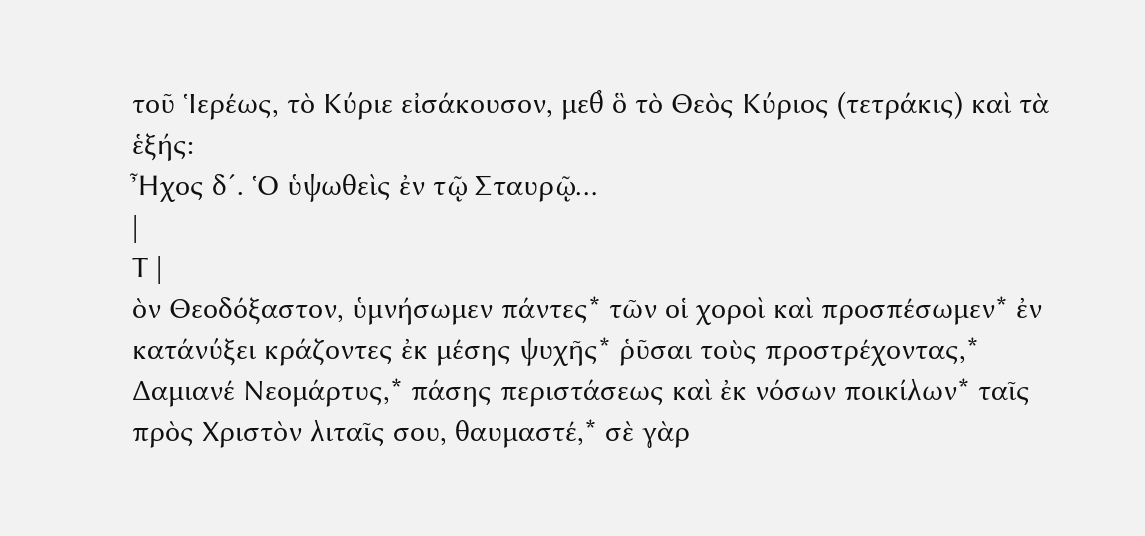τοῦ ῾Ιερέως, τὸ Κύριε εἰσάκουσον, μεθ̉ ὃ τὸ Θεὸς Κύριος (τετράκις) καὶ τὰ ἑξής:
Ἦχος δ´. ῾Ο ὑψωθεὶς ἐν τῷ Σταυρῷ…
|
Τ |
ὸν Θεοδόξαστον, ὑμνήσωμεν πάντες* τῶν οἱ χοροὶ καὶ προσπέσωμεν* ἐν κατάνύξει κράζοντες ἐκ μέσης ψυχῆς* ῥῦσαι τοὺς προστρέχοντας,* Δαμιανέ Νεομάρτυς,* πάσης περιστάσεως καὶ ἐκ νόσων ποικίλων* ταῖς πρὸς Χριστὸν λιταῖς σου, θαυμαστέ,* σὲ γὰρ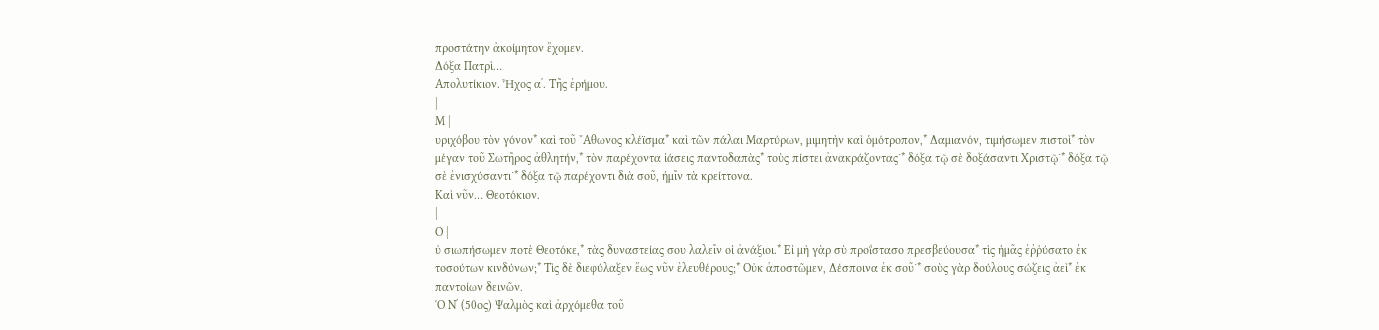προστάτην ἀκοίμητον ἔχομεν.
Δόξα Πατρὶ…
Απολυτίκιον. Ἦχος αʹ. Τῆς ἐρήμου.
|
Μ |
υριχόβου τὸν γόνον* καὶ τοῦ ῎Αθωνος κλέϊσμα* καὶ τῶν πάλαι Μαρτύρων, μιμητὴν καὶ ὁμότροπον,* Δαμιανόν, τιμήσωμεν πιστοὶ* τὸν μέγαν τοῦ Σωτῆρος ἀθλητήν,* τὸν παρέχοντα ἰάσεις παντοδαπὰς* τοὺς πίστει ἀνακράζοντας˙* δόξα τῷ σὲ δοξάσαντι Χριστῷ˙* δόξα τῷ σὲ ἐνισχύσαντι˙* δόξα τῷ παρέχοντι διὰ σοῦ, ἡμῖν τὰ κρείττονα.
Καὶ νῦν… Θεοτόκιον.
|
Ο |
ὐ σιωπήσωμεν ποτὲ Θεοτόκε,* τὰς δυναστείας σου λαλεῖν οἱ ἀνάξιοι.* Εἰ μὴ γὰρ σὺ προΐστασο πρεσβεύουσα* τὶς ἡμᾶς ἐῤῥύσατο ἐκ τοσούτων κινδύνων;* Τὶς δὲ διεφύλαξεν ἔως νῦν ἐλευθέρους;* Οὐκ ἀποστῶμεν, Δέσποινα ἐκ σοῦ˙* σοὺς γὰρ δούλους σώζεις ἀεὶ* ἐκ παντοίων δεινῶν.
῾Ο Νʹ (50ος) Ψαλμὸς καὶ ἀρχόμεθα τοῦ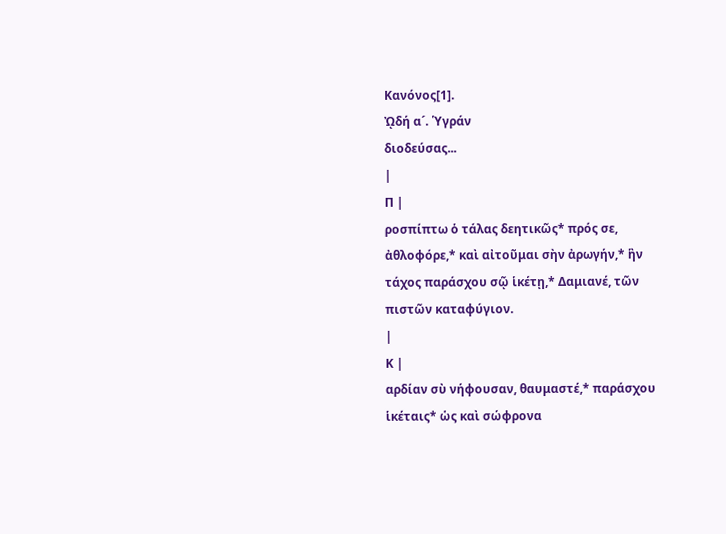Κανόνος[1].
ᾨδή α´. ῾Υγράν
διοδεύσας...
|
Π |
ροσπίπτω ὁ τάλας δεητικῶς* πρός σε, ἀθλοφόρε,* καὶ αἰτοῦμαι σὴν ἀρωγήν,* ἣν τάχος παράσχου σῷ ἱκέτῃ,* Δαμιανέ, τῶν πιστῶν καταφύγιον.
|
Κ |
αρδίαν σὺ νήφουσαν, θαυμαστέ,* παράσχου ἱκέταις* ὡς καὶ σώφρονα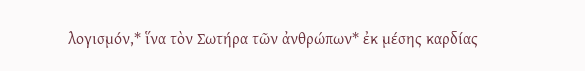λογισμόν,* ἵνα τὸν Σωτήρα τῶν ἀνθρώπων* ἐκ μέσης καρδίας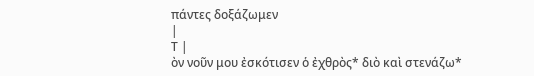πάντες δοξάζωμεν
|
Τ |
ὸν νοῦν μου ἐσκότισεν ὁ ἐχθρὸς* διὸ καὶ στενάζω*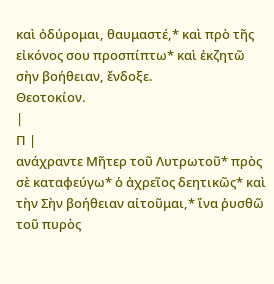καὶ ὀδύρομαι, θαυμαστέ,* καὶ πρὸ τῆς εἰκόνος σου προσπίπτω* καὶ ἐκζητῶ σὴν βοήθειαν, ἔνδοξε.
Θεοτοκίον.
|
Π |
ανάχραντε Μῆτερ τοῦ Λυτρωτοῦ* πρὸς σὲ καταφεύγω* ὁ ἀχρεῖος δεητικῶς* καὶ τὴν Σὴν βοήθειαν αἰτοῦμαι,* ἵνα ῥυσθῶ τοῦ πυρὸς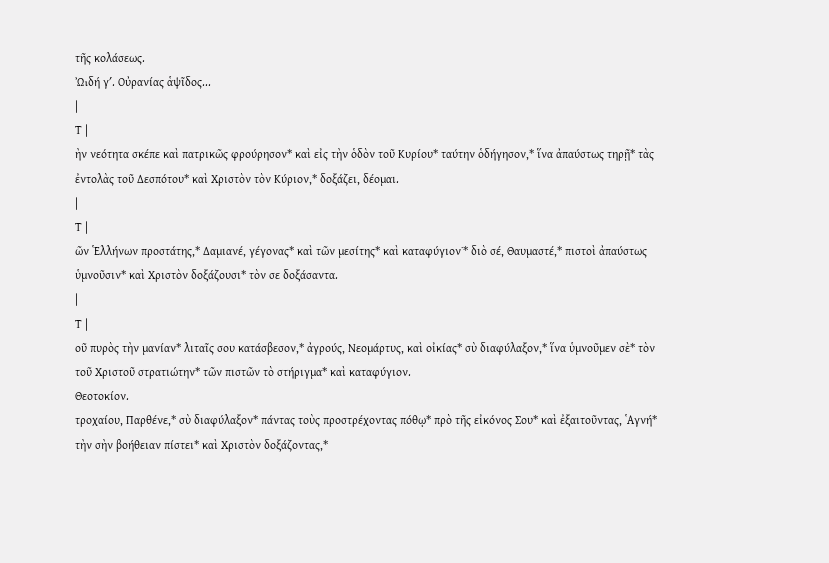τῆς κολάσεως.
ᾨδή γʹ. Οὐρανίας ἁψῖδος...
|
Τ |
ὴν νεότητα σκέπε καὶ πατρικῶς φρούρησον* καὶ εἰς τὴν ὁδὸν τοῦ Κυρίου* ταύτην ὁδήγησον,* ἵνα ἀπαύστως τηρῇ* τὰς ἐντολὰς τοῦ Δεσπότου* καὶ Χριστὸν τὸν Κύριον,* δοξάζει, δέομαι.
|
Τ |
ῶν ῾Ελλήνων προστάτης,* Δαμιανέ, γέγονας* καὶ τῶν μεσίτης* καὶ καταφύγιον˙* διὸ σέ, Θαυμαστέ,* πιστοὶ ἀπαύστως ὑμνοῦσιν* καὶ Χριστὸν δοξάζουσι* τὸν σε δοξάσαντα.
|
Τ |
οῦ πυρὸς τὴν μανίαν* λιταῖς σου κατάσβεσον,* ἀγρούς, Νεομάρτυς, καὶ οἰκίας* σὺ διαφύλαξον,* ἵνα ὑμνοῦμεν σὲ* τὸν τοῦ Χριστοῦ στρατιώτην* τῶν πιστῶν τὸ στήριγμα* καὶ καταφύγιον.
Θεοτοκίον.
τροχαίου, Παρθένε,* σὺ διαφύλαξον* πάντας τοὺς προστρέχοντας πόθῳ* πρὸ τῆς εἰκόνος Σου* καὶ ἐξαιτοῦντας, ῾Αγνή* τὴν σὴν βοήθειαν πίστει* καὶ Χριστὸν δοξάζοντας,*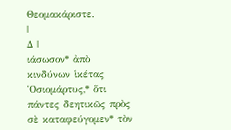Θεομακάριστε.
|
Δ |
ιάσωσον* ἀπὸ κινδύνων ἱκέτας ῾Οσιομάρτυς,* ὅτι πάντες δεητικῶς πρὸς σὲ καταφεύγομεν* τὸν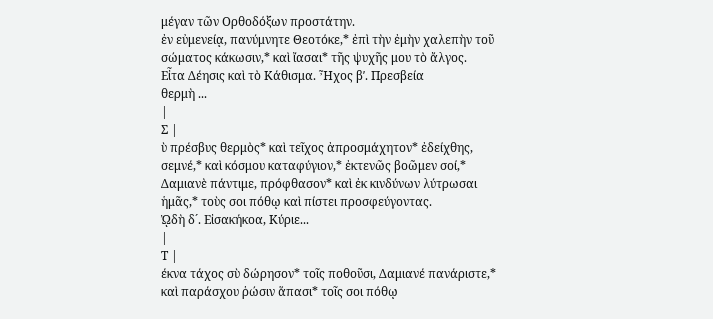μέγαν τῶν Ορθοδόξων προστάτην.
ἐν εὐμενείᾳ, πανύμνητε Θεοτόκε,* ἐπὶ τὴν ἐμὴν χαλεπὴν τοῦ σώματος κάκωσιν,* καὶ ἴασαι* τῆς ψυχῆς μου τὸ ἄλγος.
Εἶτα Δέησις καὶ τὸ Κάθισμα. Ἦχος βʹ. Πρεσβεία
θερμὴ ...
|
Σ |
ὺ πρέσβυς θερμὸς* καὶ τεῖχος ἀπροσμάχητον* ἐδείχθης, σεμνέ,* καὶ κόσμου καταφύγιον,* ἐκτενῶς βοῶμεν σοί,* Δαμιανὲ πάντιμε, πρόφθασον* καὶ ἐκ κινδύνων λύτρωσαι ἡμᾶς,* τοὺς σοι πόθῳ καὶ πίστει προσφεύγοντας.
ᾨδὴ δ´. Εἰσακήκοα, Κύριε...
|
Τ |
έκνα τάχος σὺ δώρησον* τοῖς ποθοῦσι, Δαμιανέ πανάριστε,* καὶ παράσχου ῥώσιν ἅπασι* τοῖς σοι πόθῳ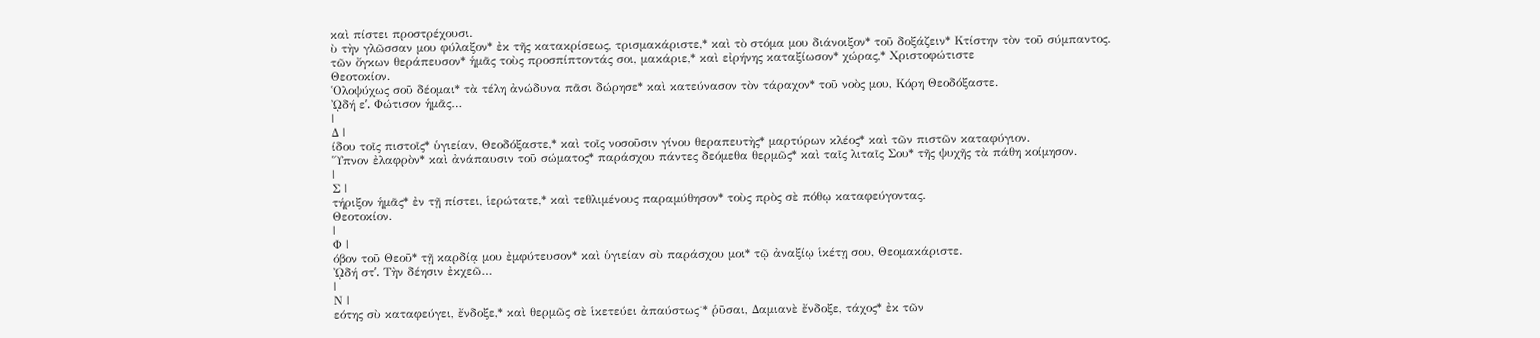καὶ πίστει προστρέχουσι.
ὺ τὴν γλῶσσαν μου φύλαξον* ἐκ τῆς κατακρίσεως, τρισμακάριστε,* καὶ τὸ στόμα μου διάνοιξον* τοῦ δοξάζειν* Κτίστην τὸν τοῦ σύμπαντος.
τῶν ὄγκων θεράπευσον* ἡμᾶς τοὺς προσπίπτοντάς σοι, μακάριε,* καὶ εἰρήνης καταξίωσον* χώρας,* Χριστοφώτιστε
Θεοτοκίον.
῾Ολοψύχως σοῦ δέομαι* τὰ τέλη ἀνώδυνα πᾶσι δώρησε* καὶ κατεύνασον τὸν τάραχον* τοῦ νοὸς μου, Κόρη Θεοδόξαστε.
ᾨδή εʹ. Φώτισον ἡμᾶς…
|
Δ |
ίδου τοῖς πιστοῖς* ὑγιείαν, Θεοδόξαστε,* καὶ τοῖς νοσοῦσιν γίνου θεραπευτὴς* μαρτύρων κλέος* καὶ τῶν πιστῶν καταφύγιον.
῞Υπνον ἐλαφρὸν* καὶ ἀνάπαυσιν τοῦ σώματος* παράσχου πάντες δεόμεθα θερμῶς* καὶ ταῖς λιταῖς Σου* τῆς ψυχῆς τὰ πάθη κοίμησον.
|
Σ |
τήριξον ἡμᾶς* ἐν τῇ πίστει, ἱερώτατε,* καὶ τεθλιμένους παραμύθησον* τοὺς πρὸς σὲ πόθῳ καταφεύγοντας.
Θεοτοκίον.
|
Φ |
όβον τοῦ Θεοῦ* τῇ καρδίᾳ μου ἐμφύτευσον* καὶ ὑγιείαν σὺ παράσχου μοι* τῷ ἀναξίῳ ἱκέτῃ σου, Θεομακάριστε.
ᾨδή στʹ. Τὴν δέησιν ἐκχεῶ…
|
Ν |
εότης σὺ καταφεύγει, ἔνδοξε,* καὶ θερμῶς σὲ ἱκετεύει ἀπαύστως˙* ῥῦσαι, Δαμιανὲ ἔνδοξε, τάχος* ἐκ τῶν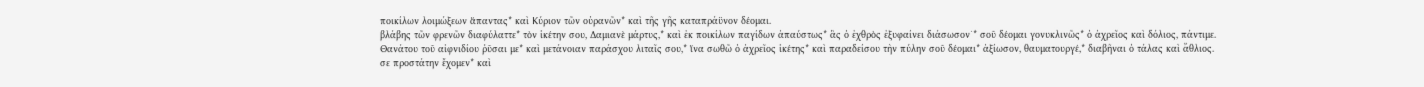ποικίλων λοιμώξεων ἅπαντας* καὶ Κύριον τῶν οὐρανῶν* καὶ τῆς γῆς καταπράϋνον δέομαι.
βλάβης τῶν φρενῶν διαφύλαττε* τὸν ἱκέτην σου, Δαμιανὲ μάρτυς,* καὶ ἐκ ποικίλων παγίδων ἀπαύστως* ἃς ὁ ἐχθρὸς ἐξυφαίνει διάσωσον˙* σοῦ δέομαι γονυκλινῶς* ὁ ἀχρεῖος καὶ δόλιος, πάντιμε.
Θανάτου τοῦ αἰφνιδίου ῥῦσαι με* καὶ μετάνοιαν παράσχου λιταῖς σου,* ἵνα σωθῶ ὁ ἀχρεῖος ἱκέτης* καὶ παραδείσου τὴν πύλην σοῦ δέομαι* ἀξίωσον, θαυματουργέ,* διαβῆναι ὁ τάλας καὶ ἄθλιος.
σε προστάτην ἔχομεν* καὶ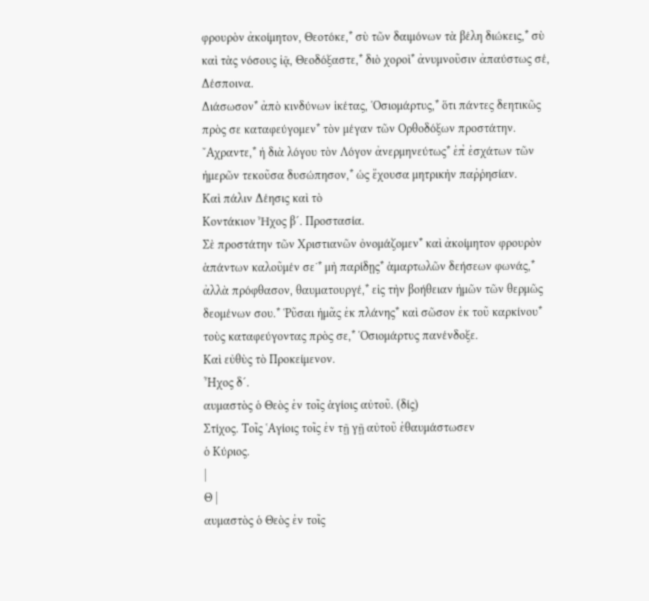φρουρὸν ἀκοίμητον, Θεοτόκε,* σὺ τῶν δαιμόνων τὰ βέλη διώκεις,* σὺ καὶ τὰς νόσους ἰᾷ, Θεοδόξαστε,* διὸ χοροὶ* ἀνυμνοῦσιν ἀπαύστως σέ, Δέσποινα.
Διάσωσον* ἀπὸ κινδύνων ἱκέτας, ῾Οσιομάρτυς,* ὅτι πάντες δεητικῶς πρὸς σε καταφεύγομεν* τὸν μέγαν τῶν Ορθοδόξων προστάτην.
῎Αχραντε,* ἡ διὰ λόγου τὸν Λόγον ἀνερμηνεύτως* ἐπ̉ ἐσχάτων τῶν ἡμερῶν τεκοῦσα δυσώπησον,* ὡς ἔχουσα μητρικὴν παῤῥησίαν.
Καὶ πάλιν Δέησις καὶ τὸ
Κοντάκιον Ἦχος β´. Προστασία.
Σὲ προστάτην τῶν Χριστιανῶν ὀνομάζομεν* καὶ ἀκοίμητον φρουρὸν ἁπάντων καλοῦμέν σε˙* μὴ παρίδῃς* ἁμαρτωλῶν δεήσεων φωνάς,* ἀλλὰ πρόφθασον, θαυματουργέ,* εἰς τὴν βοήθειαν ἡμῶν τῶν θερμῶς δεομένων σου.* ῾Ρῦσαι ἡμᾶς ἐκ πλάνης* καὶ σῶσον ἐκ τοῦ καρκίνου* τοὺς καταφεύγοντας πρὸς σε,* ῾Οσιομάρτυς πανένδοξε.
Καὶ εὐθὺς τὸ Προκείμενον.
῏Ηχος δ´.
αυμαστὸς ὁ Θεὸς ἐν τοῖς ἁγίοις αὐτοῦ. (δίς)
Στίχος. Τοῖς ῾Αγίοις τοῖς ἐν τῇ γῇ αὐτοῦ ἐθαυμάστωσεν
ὁ Κύριος.
|
Θ |
αυμαστὸς ὁ Θεὸς ἐν τοῖς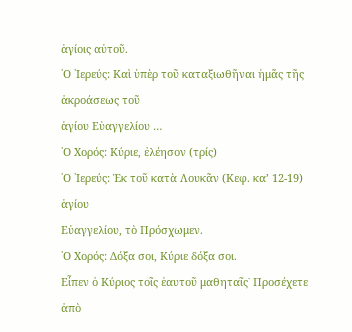ἁγίοις αὐτοῦ.
῾Ο ῾Ιερεύς: Καὶ ὑπὲρ τοῦ καταξιωθῆναι ἡμᾶς τῆς ἀκροάσεως τοῦ
ἁγίου Εὐαγγελίου …
῾Ο Χορός: Κύριε, ἐλέησον (τρίς)
῾Ο ῾Ιερεύς: Ἐκ τοῦ κατὰ Λουκᾶν (Κεφ. κα’ 12-19) ἁγίου
Εὐαγγελίου, τὸ Πρόσχωμεν.
῾Ο Χορός: Δόξα σοι, Κύριε δόξα σοι.
Εἶπεν ὁ Κύριος τοῖς ἑαυτοῦ μαθηταῖς˙ Προσέχετε ἀπὸ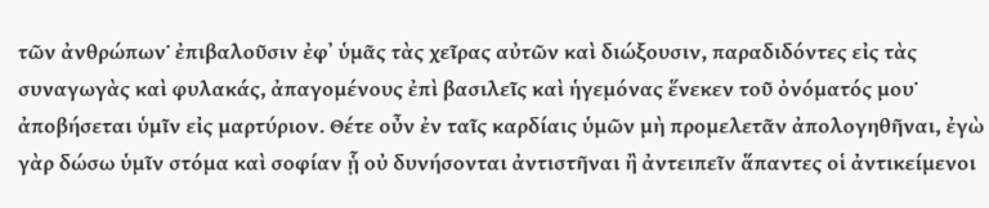τῶν ἀνθρώπων˙ ἐπιβαλοῦσιν ἐφ᾽ ὑμᾶς τὰς χεῖρας αὐτῶν καὶ διώξουσιν, παραδιδόντες εἰς τὰς συναγωγὰς καὶ φυλακάς, ἀπαγομένους ἐπὶ βασιλεῖς καὶ ἡγεμόνας ἕνεκεν τοῦ ὀνόματός μου˙ ἀποβήσεται ὑμῖν εἰς μαρτύριον. Θέτε οὖν ἐν ταῖς καρδίαις ὑμῶν μὴ προμελετᾶν ἀπολογηθῆναι, ἐγὼ γὰρ δώσω ὑμῖν στόμα καὶ σοφίαν ᾗ οὐ δυνήσονται ἀντιστῆναι ἢ ἀντειπεῖν ἅπαντες οἱ ἀντικείμενοι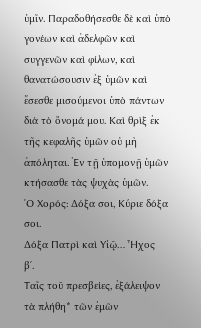ὑμῖν. Παραδοθήσεσθε δὲ καὶ ὑπὸ γονέων καὶ ἀδελφῶν καὶ συγγενῶν καὶ φίλων, καὶ θανατώσουσιν ἐξ ὑμῶν καὶ ἔσεσθε μισούμενοι ὑπὸ πάντων διὰ τὸ ὄνομά μου. Καὶ θρὶξ ἐκ τῆς κεφαλῆς ὑμῶν οὐ μὴ ἀπόληται. Ἐν τῇ ὑπομονῇ ὑμῶν κτήσασθε τὰς ψυχὰς ὑμῶν.
῾Ο Χορός: Δόξα σοι, Κύριε δόξα σοι.
Δόξα Πατρὶ καὶ Υἱῷ… Ἦχος
βʹ.
Ταῖς τοῦ πρεσβείες, ἐξάλειψον τὰ πλήθη* τῶν ἐμῶν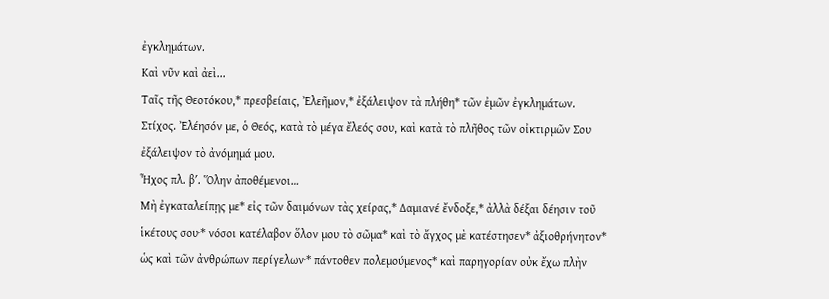ἐγκλημάτων.
Καὶ νῦν καὶ ἀεὶ...
Ταῖς τῆς Θεοτόκου,* πρεσβείαις, Ἐλεῆμον,* ἐξάλειψον τὰ πλήθη* τῶν ἐμῶν ἐγκλημάτων.
Στίχος. Ἐλέησόν με, ὁ Θεός, κατὰ τὸ μέγα ἔλεός σου, καὶ κατὰ τὸ πλῆθος τῶν οἰκτιρμῶν Σου ἐξάλειψον τὸ ἀνόμημά μου.
Ἦχος πλ. βʹ. Ὅλην ἀποθέμενοι…
Μὴ ἐγκαταλείπῃς με* εἰς τῶν δαιμόνων τὰς χείρας,* Δαμιανέ ἔνδοξε,* ἀλλὰ δέξαι δέησιν τοῦ ἱκέτους σου·* νόσοι κατέλαβον ὅλον μου τὸ σῶμα* καὶ τὸ ἄγχος μὲ κατέστησεν* ἀξιοθρήνητον* ὡς καὶ τῶν ἀνθρώπων περίγελων·* πάντοθεν πολεμούμενος* καὶ παρηγορίαν οὐκ ἔχω πλὴν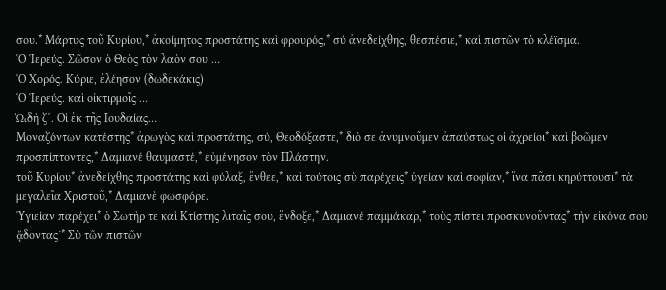σου.* Μάρτυς τοῦ Κυρίου,* ἀκοίμητος προστάτης καὶ φρουρός,* σύ ἀνεδείχθης, θεσπέσιε,* καὶ πιστῶν τὸ κλέϊσμα.
῾Ο ῾Ιερεύς. Σῶσον ὁ Θεὸς τὸν λαὸν σου …
῾Ο Χορός. Κύριε, ἐλέησον (δωδεκάκις)
῾Ο ῾Ιερεύς. καὶ οἰκτιρμοῖς …
ᾨδὴ ζ´. Οἱ ἐκ τῆς Ιουδαίας…
Μοναζόντων κατέστης* ἀρωγὸς καὶ προστάτης, σύ, Θεοδόξαστε,* διὸ σε ἀνυμνοῦμεν ἀπαύστως οἱ ἀχρείοι* καὶ βοῶμεν προσπίπτοντες,* Δαμιανέ θαυμαστέ,* εὐμένησον τὸν Πλάστην.
τοῦ Κυρίου* ἀνεδείχθης προστάτης καὶ φύλαξ, ἔνθεε,* καὶ τούτοις σὺ παρέχεις* ὑγείαν καὶ σοφίαν,* ἵνα πᾶσι κηρύττουσι* τὰ μεγαλεῖα Χριστοῦ,* Δαμιανὲ φωσφόρε.
῾Υγιείαν παρέχει* ὁ Σωτὴρ τε καὶ Κτίστης λιταῖς σου, ἔνδοξε,* Δαμιανέ παμμάκαρ,* τοὺς πίστει προσκυνοῦντας* τὴν εἰκόνα σου ᾄδοντας˙* Σὺ τῶν πιστῶν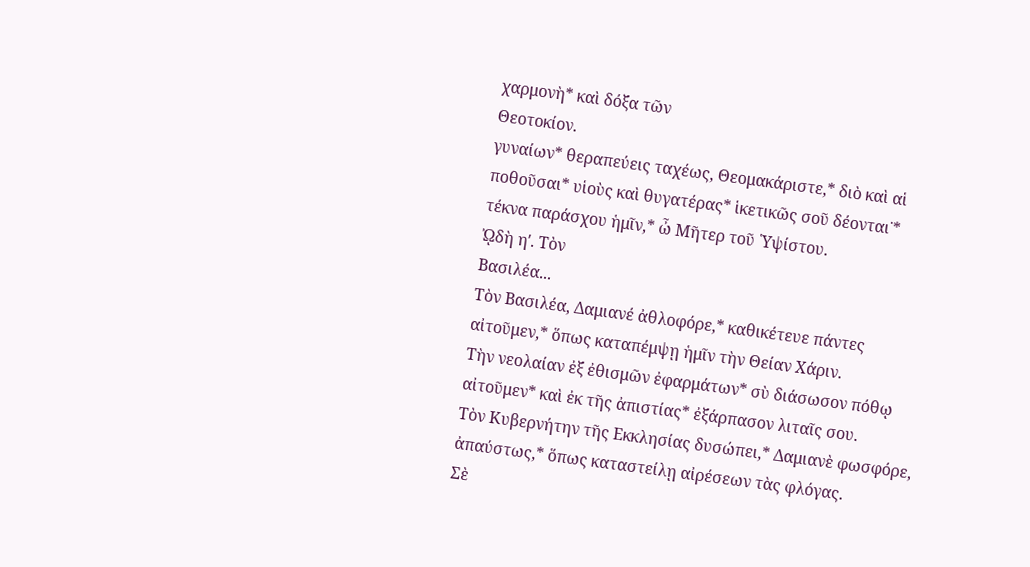χαρμονὴ* καὶ δόξα τῶν
Θεοτοκίον.
γυναίων* θεραπεύεις ταχέως, Θεομακάριστε,* διὸ καὶ αἱ ποθοῦσαι* υἱοὺς καὶ θυγατέρας* ἱκετικῶς σοῦ δέονται˙* τέκνα παράσχου ἡμῖν,* ὦ Μῆτερ τοῦ ῾Υψίστου.
ᾨδὴ ηʹ. Τὸν
Βασιλέα...
Τὸν Βασιλέα, Δαμιανέ ἀθλοφόρε,* καθικέτευε πάντες αἰτοῦμεν,* ὅπως καταπέμψῃ ἡμῖν τὴν Θείαν Χάριν.
Τὴν νεολαίαν ἐξ ἐθισμῶν ἐφαρμάτων* σὺ διάσωσον πόθῳ αἰτοῦμεν* καὶ ἐκ τῆς ἀπιστίας* ἐξάρπασον λιταῖς σου.
Τὸν Κυβερνήτην τῆς Εκκλησίας δυσώπει,* Δαμιανὲ φωσφόρε, ἀπαύστως,* ὅπως καταστείλῃ αἰρέσεων τὰς φλόγας.
Σὲ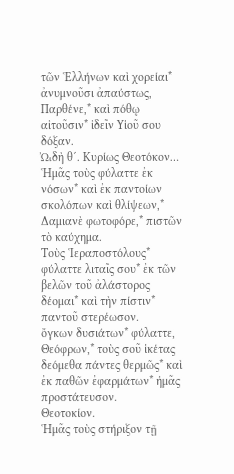τῶν ῾Ελλήνων καὶ χορείαι* ἀνυμνοῦσι ἀπαύστως, Παρθένε,* καὶ πόθῳ αἰτοῦσιν* ἰδεῖν Υἱοῦ σου δόξαν.
ᾨδὴ θ´. Κυρίως Θεοτόκον…
῾Ημᾶς τοὺς φύλαττε ἐκ νόσων* καὶ ἐκ παντοίων σκολόπων καὶ θλίψεων,* Δαμιανὲ φωτοφόρε,* πιστῶν τὸ καύχημα.
Τοὺς ῾Ιεραποστόλους* φύλαττε λιταῖς σου* ἐκ τῶν βελῶν τοῦ ἀλάστορος δέομαι* καὶ τὴν πίστιν* παντοῦ στερέωσον.
ὄγκων δυσιάτων* φύλαττε, Θεόφρων,* τοὺς σοῦ ἱκέτας δεόμεθα πάντες θερμῶς* καὶ ἐκ παθῶν ἐφαρμάτων* ἡμᾶς προστάτευσον.
Θεοτοκίον.
῾Ημᾶς τοὺς στήριξον τῇ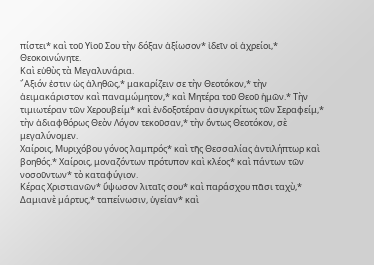πίστει* καὶ τοῦ Υἱοῦ Σου τὴν δόξαν ἀξίωσον* ἰδεῖν οἱ ἀχρείοι,* Θεοκοινώνητε.
Καὶ εὐθὺς τὰ Μεγαλυνάρια.
῎Αξιόν ἐστιν ὡς ἀληθῶς,* μακαρίζειν σε τὴν Θεοτόκον,* τὴν ἀειμακάριστον καὶ παναμώμητον,* καὶ Μητέρα τοῦ Θεοῦ ἡμῶν.* Τὴν τιμιωτέραν τῶν Χερουβείμ* καὶ ἐνδοξοτέραν ἀσυγκρίτως τῶν Σεραφείμ,* τὴν ἀδιαφθόρως Θεὸν Λόγον τεκοῦσαν,* τὴν ὄντως Θεοτόκον, σὲ μεγαλύνομεν.
Χαίροις, Μυριχόβου γόνος λαμπρός* καὶ τῆς Θεσσαλίας ἀντιλήπτωρ καὶ βοηθός.* Χαίροις, μοναζόντων πρότυπον καὶ κλέος* καὶ πάντων τῶν νοσοῦντων* τὸ καταφύγιον.
Κέρας Χριστιανῶν* ὕψωσον λιταῖς σου* καὶ παράσχου πᾶσι ταχὺ,* Δαμιανὲ μάρτυς,* ταπείνωσιν, ὑγείαν* καὶ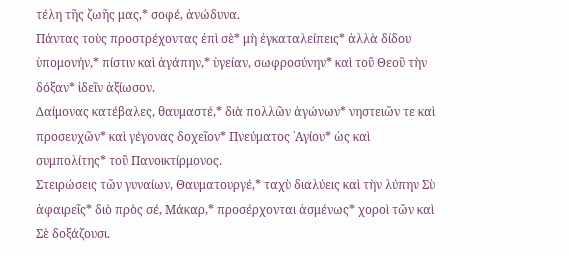τέλη τῆς ζωῆς μας,* σοφέ, ἀνώδυνα.
Πάντας τοὺς προστρέχοντας ἐπὶ σὲ* μὴ ἐγκαταλείπεις* ἀλλὰ δίδου ὑπομονήν,* πίστιν καὶ ἀγάπην,* ὑγείαν, σωφροσύνην* καὶ τοῦ Θεοῦ τὴν δόξαν* ἰδεῖν ἀξίωσον.
Δαίμονας κατέβαλες, θαυμαστέ,* διὰ πολλῶν ἀγώνων* νηστειῶν τε καὶ προσευχῶν* καὶ γέγονας δοχεῖον* Πνεύματος ῾Αγίου* ὡς καὶ συμπολίτης* τοῦ Πανοικτίρμονος.
Στειρώσεις τῶν γυναίων, Θαυματουργέ,* ταχὺ διαλύεις καὶ τὴν λύπην Σὺ ἀφαιρεῖς* διὸ πρὸς σέ, Μάκαρ,* προσέρχονται ἀσμένως* χοροὶ τῶν καὶ Σὲ δοξάζουσι.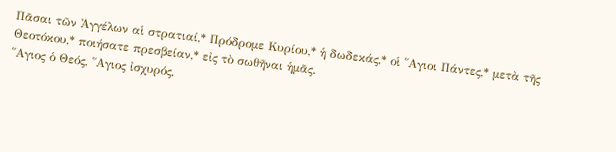Πᾶσαι τῶν Ἀγγέλων αἱ στρατιαί,* Πρόδρομε Κυρίου,* ἡ δωδεκάς,* οἱ ῞Αγιοι Πάντες,* μετὰ τῆς Θεοτόκου,* ποιήσατε πρεσβείαν,* εἰς τὸ σωθῆναι ἡμᾶς.
῞Αγιος ὁ Θεός, ῞Αγιος ἰσχυρός,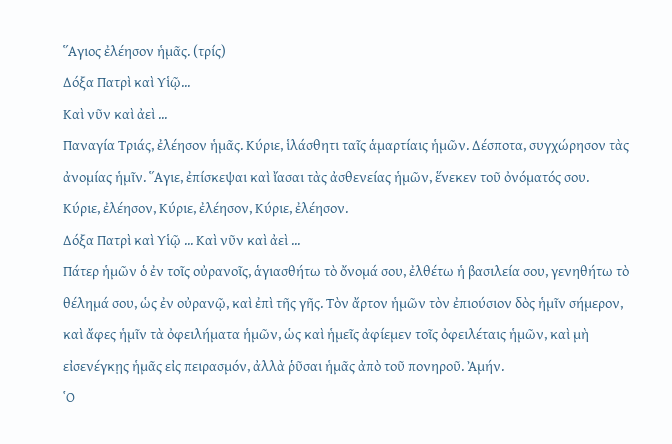῞Αγιος ἐλέησον ἡμᾶς. (τρίς)
Δόξα Πατρὶ καὶ Υἱῷ...
Καὶ νῦν καὶ ἀεὶ ...
Παναγία Τριάς, ἐλέησον ἡμᾶς. Κύριε, ἱλάσθητι ταῖς ἁμαρτίαις ἡμῶν. Δέσποτα, συγχώρησον τὰς ἀνομίας ἡμῖν. ῞Αγιε, ἐπίσκεψαι καὶ ἴασαι τὰς ἀσθενείας ἡμῶν, ἕνεκεν τοῦ ὀνόματός σου.
Κύριε, ἐλέησον, Κύριε, ἐλέησον, Κύριε, ἐλέησον.
Δόξα Πατρὶ καὶ Υἱῷ ... Καὶ νῦν καὶ ἀεὶ ...
Πάτερ ἡμῶν ὁ ἐν τοῖς οὐρανοῖς, ἁγιασθήτω τὸ ὄνομά σου, ἐλθέτω ἡ βασιλεία σου, γενηθήτω τὸ θέλημά σου, ὡς ἐν οὐρανῷ, καὶ ἐπὶ τῆς γῆς. Τὸν ἄρτον ἡμῶν τὸν ἐπιούσιον δὸς ἡμῖν σήμερον, καὶ ἄφες ἡμῖν τὰ ὀφειλήματα ἡμῶν, ὡς καὶ ἡμεῖς ἀφίεμεν τοῖς ὀφειλέταις ἡμῶν, καὶ μὴ εἰσενέγκῃς ἡμᾶς εἰς πειρασμόν, ἀλλὰ ῥῦσαι ἡμᾶς ἀπὸ τοῦ πονηροῦ. Ἀμήν.
῾Ο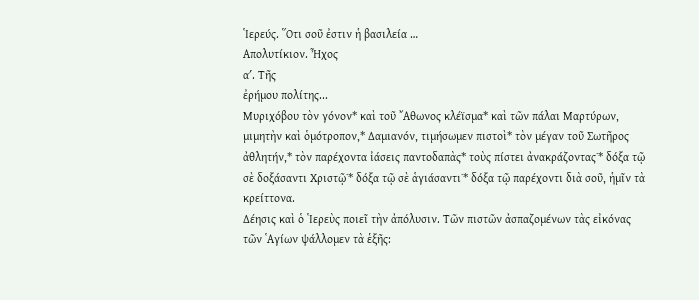῾Ιερεύς. ῞Οτι σοῦ ἐστιν ἡ βασιλεία …
Απολυτίκιον. Ἦχος
αʹ. Τῆς
ἐρήμου πολίτης...
Μυριχόβου τὸν γόνον* καὶ τοῦ ῎Αθωνος κλέϊσμα* καὶ τῶν πάλαι Μαρτύρων, μιμητὴν καὶ ὁμότροπον,* Δαμιανόν, τιμήσωμεν πιστοὶ* τὸν μέγαν τοῦ Σωτῆρος ἀθλητήν,* τὸν παρέχοντα ἰάσεις παντοδαπὰς* τοὺς πίστει ἀνακράζοντας˙* δόξα τῷ σὲ δοξάσαντι Χριστῷ˙* δόξα τῷ σὲ ἁγιάσαντι˙* δόξα τῷ παρέχοντι διὰ σοῦ, ἡμῖν τὰ κρείττονα.
Δέησις καὶ ὁ ῾Ιερεὺς ποιεῖ τὴν ἀπόλυσιν. Τῶν πιστῶν ἀσπαζομένων τὰς εἰκόνας τῶν ῾Αγίων ψάλλομεν τὰ ἑξῆς: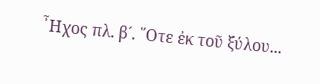῏Ηχος πλ. β´. ῞Οτε ἐκ τοῦ ξύλου...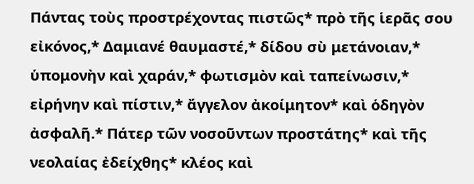Πάντας τοὺς προστρέχοντας πιστῶς* πρὸ τῆς ἱερᾶς σου εἰκόνος,* Δαμιανέ θαυμαστέ,* δίδου σὺ μετάνοιαν,* ὑπομονὴν καὶ χαράν,* φωτισμὸν καὶ ταπείνωσιν,* εἰρήνην καὶ πίστιν,* ἄγγελον ἀκοίμητον* καὶ ὁδηγὸν ἀσφαλῆ.* Πάτερ τῶν νοσοῦντων προστάτης* καὶ τῆς νεολαίας ἐδείχθης* κλέος καὶ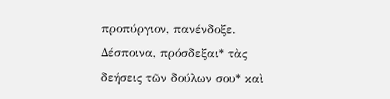προπύργιον, πανένδοξε.
Δέσποινα, πρόσδεξαι* τὰς δεήσεις τῶν δούλων σου* καὶ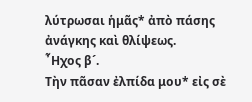λύτρωσαι ἡμᾶς* ἀπὸ πάσης ἀνάγκης καὶ θλίψεως.
῏Ηχος β´.
Τὴν πᾶσαν ἐλπίδα μου* εἰς σὲ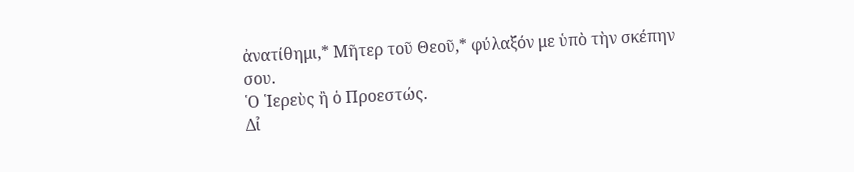ἀνατίθημι,* Μῆτερ τοῦ Θεοῦ,* φύλαξόν με ὑπὸ τὴν σκέπην σου.
῾Ο ῾Ιερεὺς ἢ ὁ Προεστώς.
Δι̉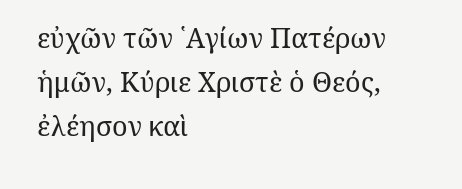εὐχῶν τῶν ῾Αγίων Πατέρων ἡμῶν, Κύριε Χριστὲ ὁ Θεός, ἐλέησον καὶ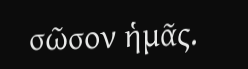σῶσον ἡμᾶς.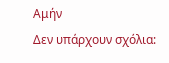Αμήν
Δεν υπάρχουν σχόλια: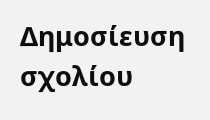Δημοσίευση σχολίου